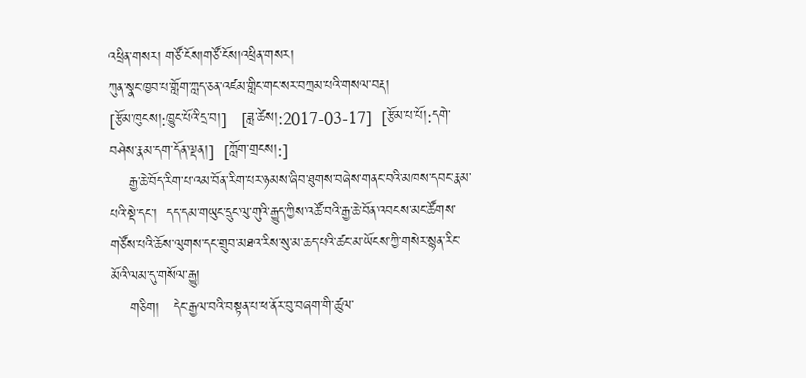འཕྲིན་གསར། གཙོ་ངོས།གཙོ་ངོས།འཕྲིན་གསར།
ཀུན་སྣང་ཁྱབ་པ་གློག་ཀླད་ཅན་འཛམ་གླིང་གང་སར་བཀྲམ་པའི་གསལ་བརྡ།
[རྩོམ་ཁུངས།:ཁྱུང་པོའི་དྲ་བ།]   [ཟླ་ཚེས།:2017-03-17]  [རྩོམ་པ་པོ།:དགེ་བཤེས་རྣམ་དག་དོན་ལྡན།]  [ཀློག་གྲངས།:]
    རྒྱ་ཆེ་བོད་རིག་པ་འམ་བོན་རིག་པར་ཉམས་ཞིབ་ཐུགས་བཞེས་གནང་བའི་མཁས་དབང་རྣམ་པའི་སྡེ་དང་།  དད་དམ་གཡུང་དྲུང་ལུ་གུའི་རྒྱུད་ཀྱིས་འཚོ་བའི་རྒྱ་ཆེ་བོན་འབངས་མང་ཚོགས་གཙོས་པའི་ཆོས་ལུགས་དང་གྲུབ་མཐའ་རིས་སུ་མ་ཆད་པའི་ཚང་མ་ཡོངས་ཀྱི་གསེར་སྙན་རིང་མོའི་ལམ་དུ་གསོལ་རྒྱུ།
    གཅིག།   དེང་རྒྱལ་བའི་བསྟན་པ་ཕ་ནོར་བུ་བཞག་གི་ཚུལ་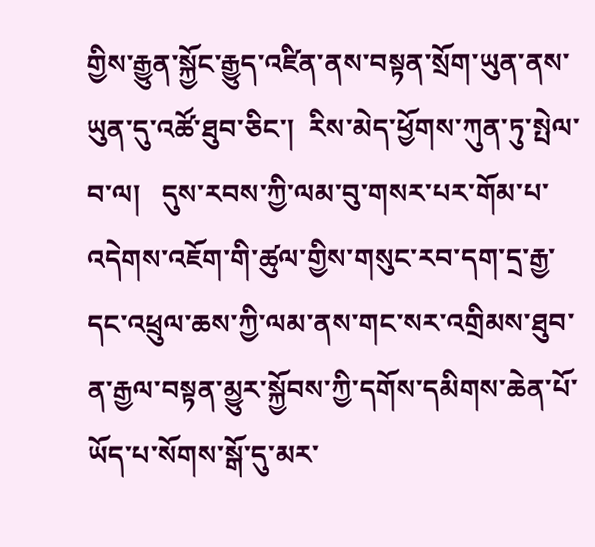གྱིས་རྒྱུན་སྐྱོང་རྒྱུད་འཛིན་ནས་བསྟན་སྲོག་ཡུན་ནས་ཡུན་དུ་འཚོ་ཐུབ་ཅིང་།  རིས་མེད་ཕྱོགས་ཀུན་ཏུ་སྤེལ་བ་ལ།   དུས་རབས་ཀྱི་ལམ་བུ་གསར་པར་གོམ་པ་འདེགས་འཇོག་གི་ཚུལ་གྱིས་གསུང་རབ་དག་དྲ་རྒྱ་དང་འཕྲུལ་ཆས་ཀྱི་ལམ་ནས་གང་སར་འགྲིམས་ཐུབ་ན་རྒྱལ་བསྟན་མྱུར་སྐྱོབས་ཀྱི་དགོས་དམིགས་ཆེན་པོ་ཡོད་པ་སོགས་སྒོ་དུ་མར་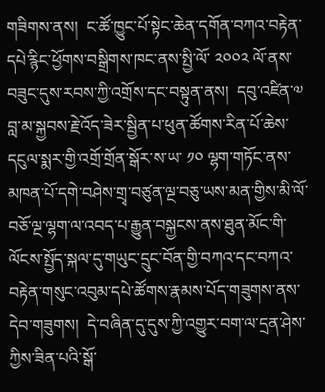གཟིགས་ནས།  ང་ཚོ་ཁྱུང་པོ་སྟེང་ཆེན་དགོན་བཀའ་བརྟེན་དཔེ་རྙིང་ཕྱོགས་བསྒྲིགས་ཁང་ནས་སྤྱི་ལོ་ ༢༠༠༢ ལོ་ནས་བཟུང་དུས་རབས་ཀྱི་འགྲོས་དང་བསྟུན་ནས།  དབུ་འཛིན་༧ བླ་མ་སྐྱབས་རྗེ་འོད་ཟེར་སྦྱིན་པ་ཕུན་ཚོགས་རིན་པོ་ཆེས་དངུལ་སྨར་གྱི་འགྲོ་གྲོན་སྒོར་ས་ཡ་ ༡༠ ལྷག་གཏོང་ནས་མཁན་པོ་དགེ་བཤེས་གྲྭ་བཙུན་ལྔ་བཅུ་ཡས་མན་གྱིས་མི་ལོ་བཅོ་ལྔ་ལྷག་ལ་འབད་པ་རྒྱུན་བསྐྱངས་ནས་ཐུན་མོང་གི་ལོངས་སྤྱོད་སྐལ་དུ་གཡུང་དྲུང་བོན་གྱི་བཀའ་དང་བཀའ་བརྟེན་གསུང་འབུམ་དཔེ་ཚོགས་རྣམས་པོད་གཟུགས་ནས་དེབ་གཟུགས།  དེ་བཞིན་དུ་དུས་ཀྱི་འགྱུར་བག་ལ་དྲན་ཤེས་ཀྱིས་ཟིན་པའི་སྒོ་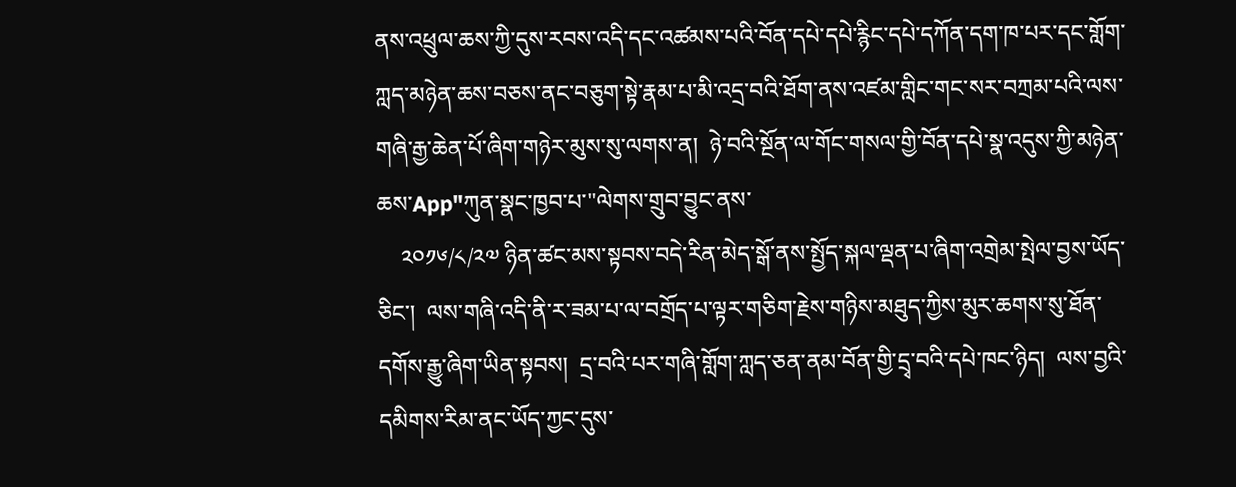ནས་འཕྲུལ་ཆས་ཀྱི་དུས་རབས་འདི་དང་འཚམས་པའི་བོན་དཔེ་དཔེ་རྙིང་དཔེ་དཀོན་དག་ཁ་པར་དང་གློག་ཀླད་མཉེན་ཆས་བཅས་ནང་བཅུག་སྟེ་རྣམ་པ་མི་འདྲ་བའི་ཐོག་ནས་འཛམ་གླིང་གང་སར་བཀྲམ་པའི་ལས་གཞི་རྒྱ་ཆེན་པོ་ཞིག་གཉེར་མུས་སུ་ལགས་ན།  ཉེ་བའི་སྔོན་ལ་གོང་གསལ་གྱི་བོན་དཔེ་སྣ་འདུས་ཀྱི་མཉེན་ཆས་App"ཀུན་སྣང་ཁྱབ་པ་"ལེགས་གྲུབ་བྱུང་ནས་
    ༢༠༡༦/༨/༢༧ ཉིན་ཚང་མས་སྟབས་བདེ་རིན་མེད་སྒོ་ནས་སྤྱོད་སྐལ་ལྡན་པ་ཞིག་འགྲེམ་སྤེལ་བྱས་ཡོད་ཅིང་།  ལས་གཞི་འདི་ནི་ར་ཟམ་པ་ལ་བགྲོད་པ་ལྟར་གཅིག་རྗེས་གཉིས་མཐུད་ཀྱིས་མུར་ཆགས་སུ་ཐོན་དགོས་རྒྱུ་ཞིག་ཡིན་སྟབས།  དྲ་བའི་པར་གཞི་གློག་ཀླད་ཅན་ནམ་བོན་གྱི་དྲྭ་བའི་དཔེ་ཁང་ཉིད།  ལས་བྱའི་དམིགས་རིམ་ནང་ཡོད་ཀྱང་དུས་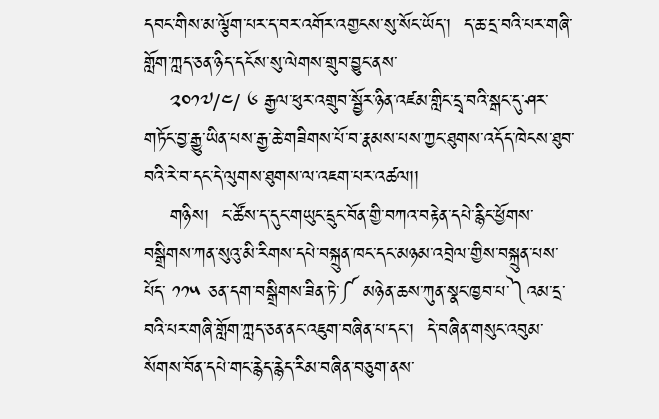དབང་གིས་མ་ལྕོག་པར་ད་བར་འགོར་འགྱངས་སུ་སོང་ཡོད་།  ད་ཆ་དྲ་བའི་པར་གཞི་གློག་ཀླད་ཅན་ཉིད་དངོས་སུ་ལེགས་གྲུབ་བྱུང་ནས་
    ༢༠༡༧/༤/ ༦ རྒྱལ་ཕུར་འགྲུབ་སྦྱོར་ཉིན་འཛམ་གླིང་དྲྭ་བའི་སྒང་དུ་ཤར་གཏོང་བྱ་རྒྱུ་ཡིན་པས་རྒྱ་ཆེ་གཟིགས་པོ་བ་རྣམས་པས་ཀྱང་ཐུགས་འདོད་ཁེངས་ཐུབ་བའི་རེ་བ་དང་དེ་ལུགས་ཐུགས་ལ་འཇག་པར་འཚལ།།
    གཉིས།  ང་ཚོས་ད་དུང་གཡུང་དྲུང་བོན་གྱི་བཀའ་བརྟེན་དཔེ་རྙིང་ཕྱོགས་བསྒྲིགས་ཀན་སུའུ་མི་རིགས་དཔེ་བསྐྲུན་ཁང་དང་མཉམ་འབྲེལ་གྱིས་བསྐྲུན་པས་པོད་ ༡༡༥ ཅན་དག་བསྒྲིགས་ཟིན་ཏེ་༼ མཉེན་ཆས་ཀུན་སྣང་ཁྱབ་པ་༽འམ་དྲ་བའི་པར་གཞི་གློག་ཀླད་ཅན་ནང་འཇུག་བཞིན་པ་དང་།  དེ་བཞིན་གསུང་འབུམ་སོགས་བོན་དཔེ་གང་རྙེད་རྙེད་རིམ་བཞིན་བཅུག་ནས་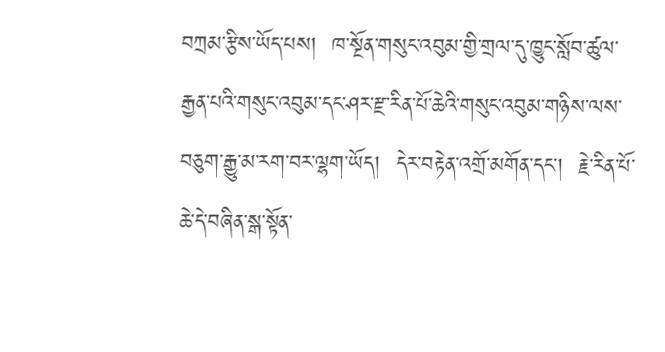བཀྲམ་རྩིས་ཡོད་པས།  ཁ་སྔོན་གསུང་འབུམ་གྱི་གྲལ་དུ་ཁྱུང་སློབ་ཚུལ་རྒྱན་པའི་གསུང་འབུམ་དང་ཤར་རྫ་རིན་པོ་ཆེའི་གསུང་འབུམ་གཉིས་ལས་བཅུག་རྒྱུ་མ་རག་བར་ལྷག་ཡོད།  དེར་བརྟེན་འགྲོ་མགོན་དང་།  རྗེ་རིན་པོ་ཆེ་དེ་བཞིན་སྒ་སྟོན་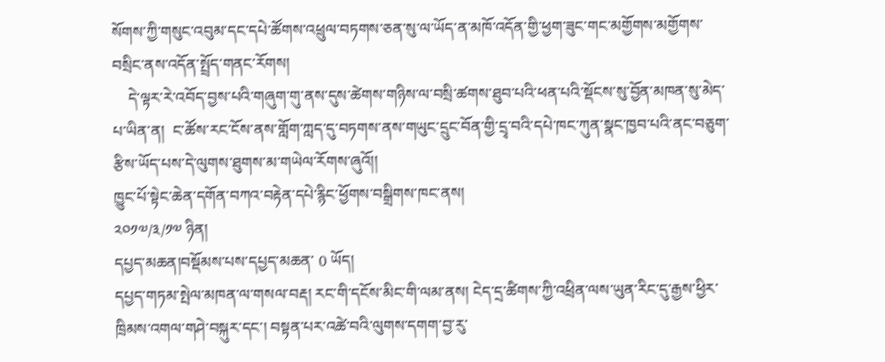སོགས་ཀྱི་གསུང་འབུམ་དང་དཔེ་ཚོགས་འཕྲུལ་བཏགས་ཅན་སུ་ལ་ཡོད་ན་མཁོ་འདོན་གྱི་ཕྱག་ཟུང་གང་མགྱོགས་མགྱོགས་བསྲིང་ནས་འདོན་སྤྲོད་གནང་རོགས།
    དེ་ལྟར་རེ་འབོད་བྱས་པའི་གཞུག་གུ་ནས་དུས་ཚེགས་གཉིས་ལ་བསྲི་ཚགས་ཐུབ་པའི་ཕན་པའི་སྡོངས་སུ་བྱོན་མཁན་སུ་མེད་པ་ཡིན་ན།  ང་ཚོས་རང་ངོས་ནས་གློག་ཀླད་དུ་བཏགས་ནས་གཡུང་དྲུང་བོན་གྱི་དྲྭ་བའི་དཔེ་ཁང་ཀུན་སྣང་ཁྱབ་པའི་ནང་བཅུག་རྩིས་ཡོད་པས་དེ་ལུགས་ཐུགས་མ་གཡེལ་རོགས་ཞུའོ།།
ཁྱུང་པོ་སྟེང་ཆེན་དགོན་བཀའ་བརྟེན་དཔེ་རྙིང་ཕྱོགས་བསྒྲིགས་ཁང་ནས།
༢༠༡༧/༣/༡༧ ཉིན།
དཔྱད་མཆན།བསྡོམས་པས་དཔྱད་མཆན་ 0 ཡོད།
དཔྱད་གཏམ་སྤེལ་མཁན་ལ་གསལ་བརྡ། རང་གི་དངོས་མིང་གི་ལམ་ནས། ངེད་དྲ་ཚིགས་ཀྱི་འཕྲིན་ལས་ཡུན་རིང་དུ་རྒྱས་ཕྱིར་ཁྲིམས་འགལ་གཤེ་བསྐུར་དང་། བསྟན་པར་འཚེ་བའི་ལུགས་དགག་བྱ་རུ་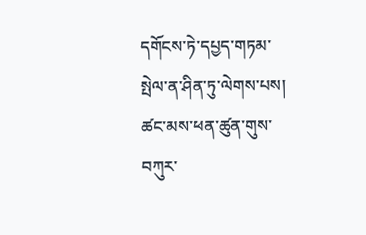དགོངས་ཏེ་དཔྱད་གཏམ་སྤེལ་ན་ཤིན་ཏུ་ལེགས་པས། ཚང་མས་ཕན་ཚུན་གུས་བཀུར་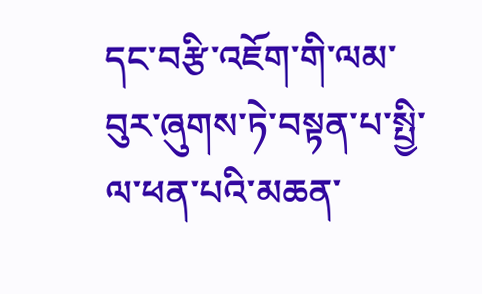དང་བརྩི་འཇོག་གི་ལམ་བུར་ཞུགས་ཏེ་བསྟན་པ་སྤྱི་ལ་ཕན་པའི་མཆན་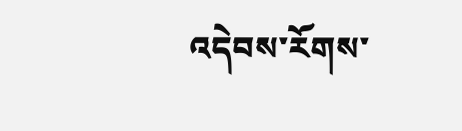འདེབས་རོགས་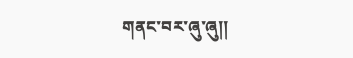གནང་བར་ཞུ་ཞུ།།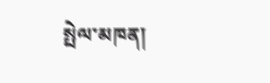སྤེལ་མཁན།